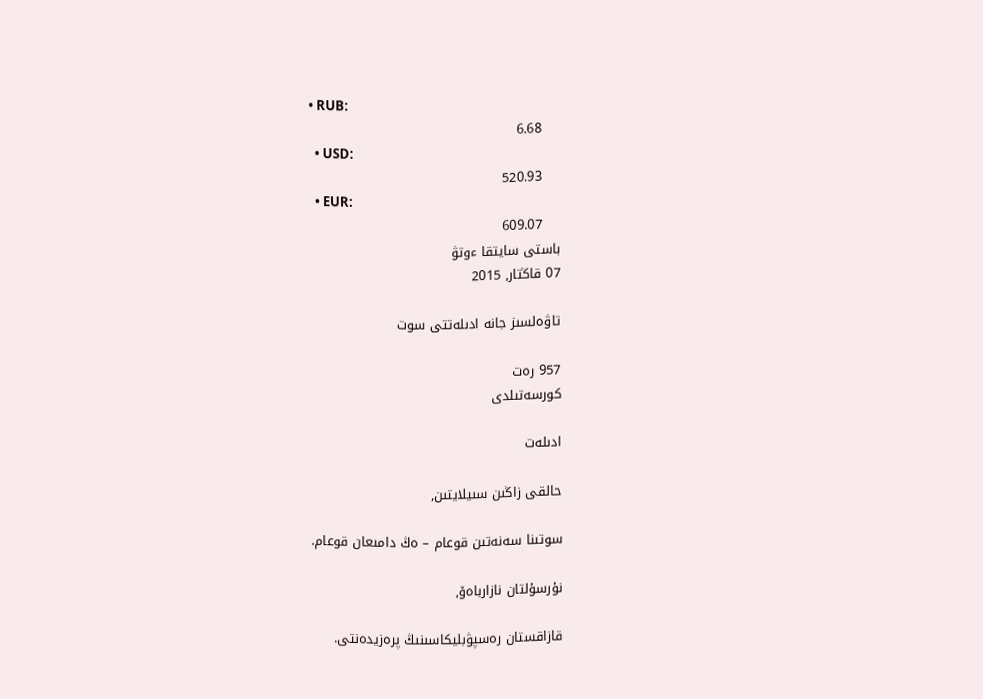• RUB:
    6.68
  • USD:
    520.93
  • EUR:
    609.07
باستى سايتقا ءوتۋ
07 قاڭتار, 2015

تاۋەلسىز جانە ادىلەتتى سوت

957 رەت
كورسەتىلدى

ادىلەت

حالقى زاڭىن سىيلايتىن,

سوتىنا سەنەتىن قوعام – ەڭ دامىعان قوعام.

نۇرسۇلتان نازارباەۆ,

قازاقستان رەسپۋبليكاسىنىڭ پرەزيدەنتى.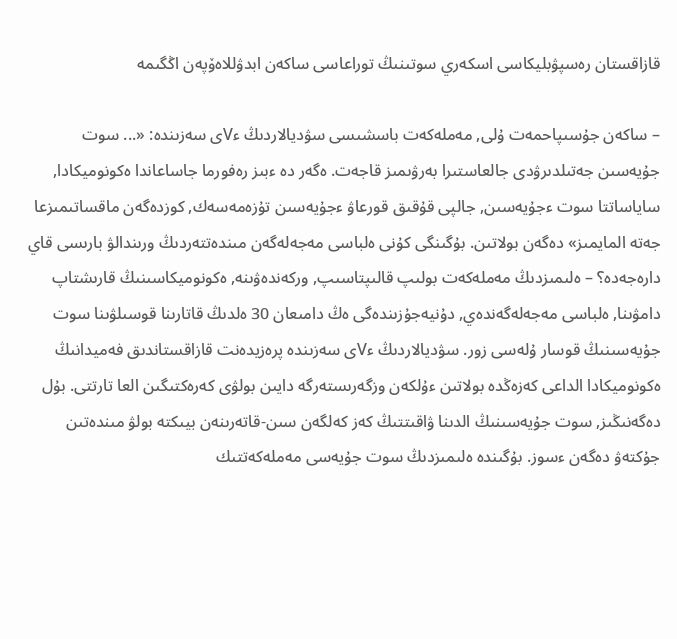قازاقستان رەسپۋبليكاسى اسكەري سوتىنىڭ توراعاسى ساكەن ابدۋللاەۆپەن اڭگىمە

– ساكەن جۇسىپاحمەت ۇلى, مەملەكەت باسشىسى سۋديالاردىڭ ءVى سەزىندە: «... سوت جۇيەسىن جەتىلدىرۋدى جالعاستىرا بەرۋىمىز قاجەت. ەگەر دە ءبىز رەفورما جاساعاندا ەكونوميكادا, ساياساتتا سوت ءجۇيەسىن, جالپى قۇقىق قورعاۋ ءجۇيەسىن تۇزەمەسەك, كوزدەگەن ماقساتىمىزعا جەتە المايمىز» دەگەن بولاتىن. بۇگىنگى كۇنى ەلباسى مەجەلەگەن مىندەتتەردىڭ ورىندالۋ بارىسى قاي دارەجەدە؟ – ەلىمىزدىڭ مەملەكەت بولىپ قالىپتاسىپ, وركەندەۋىنە, ەكونوميكاسىنىڭ قارىشتاپ دامۋىنا, ەلباسى مەجەلەگەندەي, دۇنيەجۇزىندەگى ەڭ دامىعان 30 ەلدىڭ قاتارىنا قوسىلۋىنا سوت جۇيەسىنىڭ قوسار ۇلەسى زور. سۋديالاردىڭ ءVى سەزىندە پرەزيدەنت قازاقستاندىق فەميدانىڭ ەكونوميكادا الداعى كەزەڭدە بولاتىن ءۇلكەن وزگەرىستەرگە دايىن بولۋى كەرەكتىگىن العا تارتتى. بۇل دەگەنىڭىز, سوت جۇيەسىنىڭ الدىنا ۋاقىتتىڭ كەز كەلگەن سىن-قاتەرىنەن بيىكتە بولۋ مىندەتىن جۇكتەۋ دەگەن ءسوز. بۇگىندە ەلىمىزدىڭ سوت جۇيەسى مەملەكەتتىك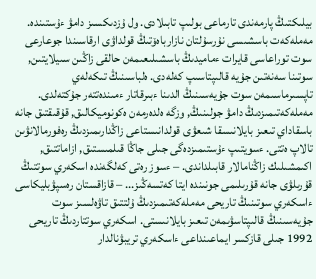بيلىكتىڭ پارمەندى تارماعى بولىپ تابىلادى. ول ۇزدىكسىز دامۋ ءۇستىندە. مەملەكەت باسشىسى نۇرسۇلتان نازارباەۆتىڭ قولداۋى ارقاسىندا جوعارعى سوت توراعاسى قايرات ءماميدىڭ باسشىلىعىمەن حالقى زاڭىن سىيلايتىن, سوتىنا سەنەتىن جۇيە قالىپتاسىپ كەلەدى. ەلباسىنىڭ تىكەلەي تاپسىرماسىمەن سوت جۇيەسىنىڭ الدىنا ءبىرقاتار ءمىندەتتەر جۇكتەلدى. مەملەكەتىمىزدىڭ دامۋ جولىنىڭ, وزگە ەلدەرمەن ەكونوميكالىق, قۇقىقتىق جانە باسقاداي تىعىز بايلانىسقا شىعۋى قولدانىستاعى زاڭدارىمىزدىڭ رەفورمالانۋىن تالاپ ەتتى. ءسويتىپ ءۇستىمىزدەگى جىلى جاڭا قىلمىستىق, ازاماتتىق, اكىمشىلىك زاڭنامالار قابىلداندى. – ءسوز رەتى كەلگەندە اسكەري سوتتىڭ قۇرىلۋى جانە قۇرىلىمى جونىندە ايتا كەتسەڭىز... – قازاقستان رەسپۋبليكاسى ءاسكەري سوتىنىڭ تاريحى مەملەكەتىمىزدىڭ ۇلتتىق تاۋەلسىز سوت جۇيەسىنىڭ قالىپتاسۋىمەن تىعىز بايلانىستى. اسكەري سوتتاردىڭ تاريحى 1992 جىلى قازكسر ايماعىنداعى ءاسكەري تريبۋنالدار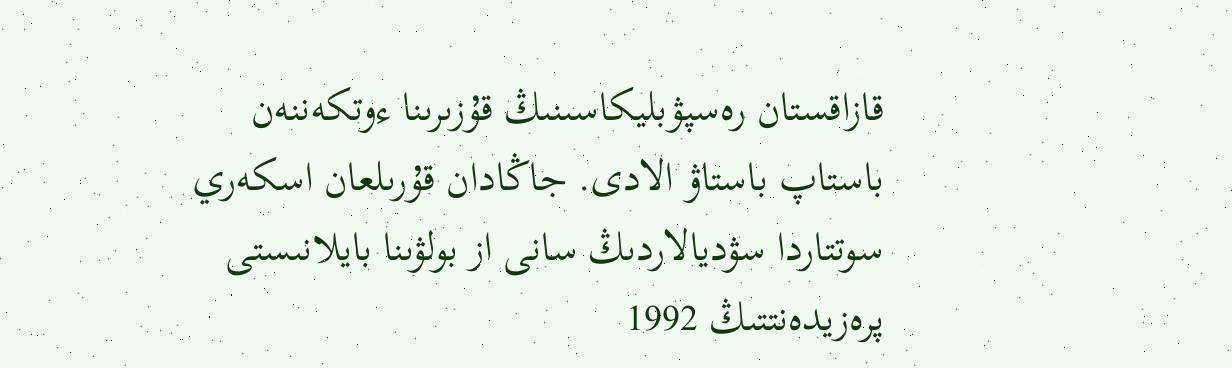قازاقستان رەسپۋبليكاسىنىڭ قۇزىرىنا ءوتكەننەن باستاپ باستاۋ الادى. جاڭادان قۇرىلعان اسكەري سوتتاردا سۋديالاردىڭ سانى از بولۋىنا بايلانىستى پرەزيدەنتتىڭ 1992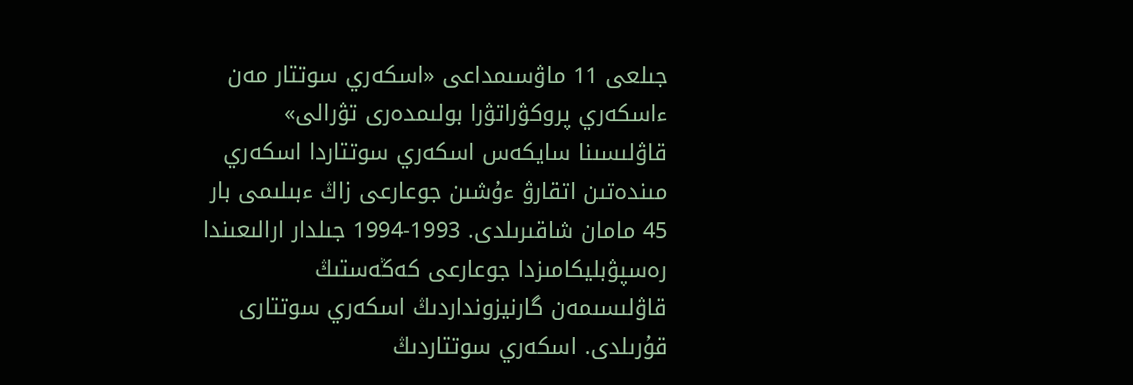جىلعى 11 ماۋسىمداعى «اسكەري سوتتار مەن ءاسكەري پروكۋراتۋرا بولىمدەرى تۋرالى» قاۋلىسىنا سايكەس اسكەري سوتتاردا اسكەري مىندەتىن اتقارۋ ءۇشىن جوعارعى زاڭ ءبىلىمى بار 45 مامان شاقىرىلدى. 1993-1994 جىلدار ارالىعىندا رەسپۋبليكامىزدا جوعارعى كەڭەستىڭ قاۋلىسىمەن گارنيزونداردىڭ اسكەري سوتتارى قۇرىلدى. اسكەري سوتتاردىڭ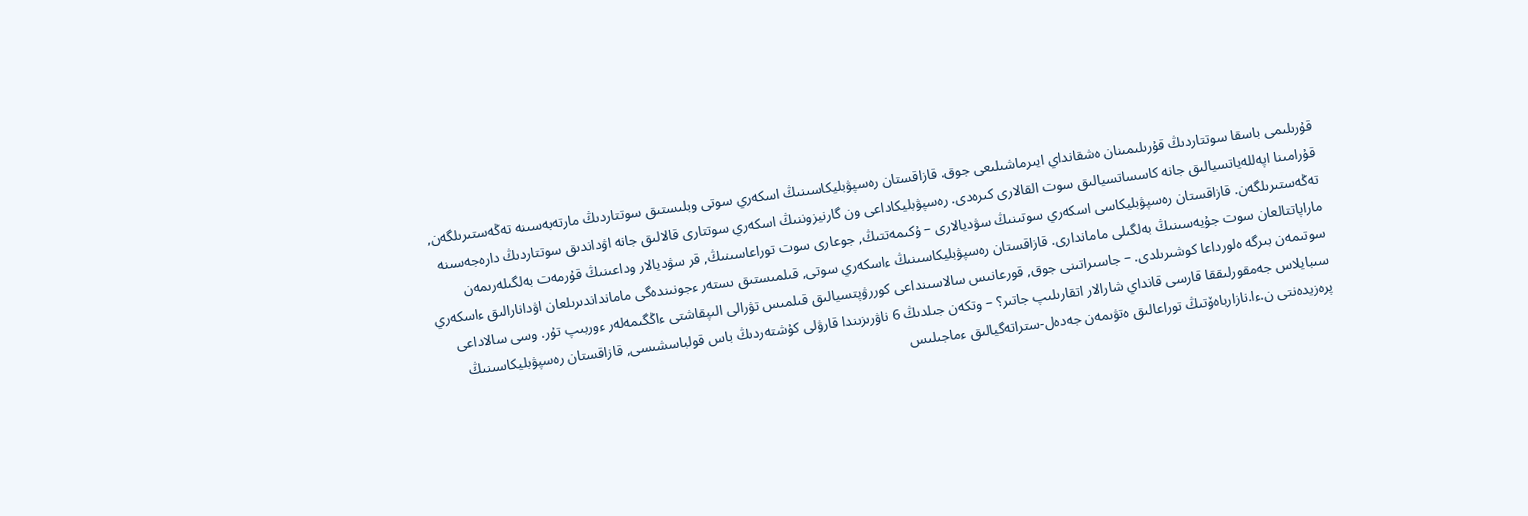قۇرىلىمى باسقا سوتتاردىڭ قۇرىلىمىنان ەشقانداي ايىرماشىلىعى جوق. قازاقستان رەسپۋبليكاسىنىڭ اسكەري سوتى وبلىستىق سوتتاردىڭ مارتەبەسىنە تەڭەستىرىلگەن, قۇرامىنا اپەللەياتسيالىق جانە كاسساتسيالىق سوت القالارى كىرەدى. رەسپۋبليكاداعى ون گارنيزوننىڭ اسكەري سوتتارى قالالىق جانە اۋداندىق سوتتاردىڭ دارەجەسىنە تەڭەستىرىلگەن. قازاقستان رەسپۋبليكاسى اسكەري سوتىنىڭ سۋديالارى – ۇكىمەتتىڭ, جوعارى سوت توراعاسىنىڭ, قر سۋديالار وداعىنىڭ قۇرمەت بەلگىلەرىمەن ماراپاتتالعان سوت جۇيەسىنىڭ بەلگىلى ماماندارى. قازاقستان رەسپۋبليكاسىنىڭ ءاسكەري سوتى, قىلمىستىق ىستەر ءجونىندەگى مامانداندىرىلعان اۋدانارالىق ءاسكەري سوتىمەن بىرگە ەلورداعا كوشىرىلدى. – جاسىراتىنى جوق, قورعانىس سالاسىنداعى كوررۋپتسيالىق قىلمىس تۋرالى الىپقاشتى ءاڭگىمەلەر ءوربىپ تۇر. وسى سالاداعى سىبايلاس جەمقورلىققا قارسى قانداي شارالار اتقارىلىپ جاتىر؟ – وتكەن جىلدىڭ 6 ناۋرىزىندا قارۋلى كۇشتەردىڭ باس قولباسشىسى, قازاقستان رەسپۋبليكاسىنىڭ پرەزيدەنتى ن.ءا.نازارباەۆتىڭ توراعالىق ەتۋىمەن جەدەل-ستراتەگيالىق ءماجىلىس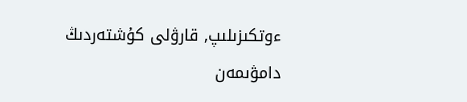ءوتكىزىلىپ, قارۋلى كۇشتەردىڭ دامۋىمەن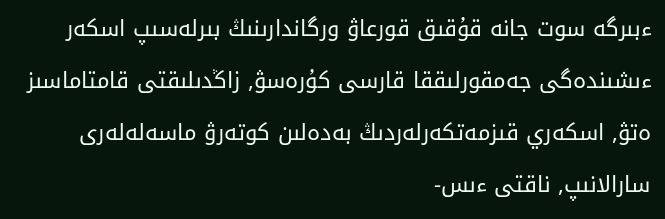ءبىرگە سوت جانە قۇقىق قورعاۋ ورگاندارىنىڭ بىرلەسىپ اسكەر ءىشىندەگى جەمقورلىققا قارسى كۇرەسۋ, زاڭدىلىقتى قامتاماسىز ەتۋ, اسكەري قىزمەتكەرلەردىڭ بەدەلىن كوتەرۋ ماسەلەلەرى سارالانىپ, ناقتى ءىس-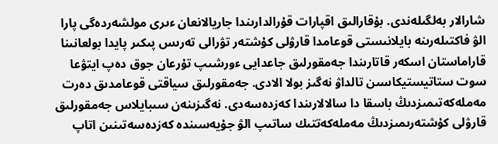شارالار بەلگىلەندى. بۇقارالىق اقپارات قۇرالدارىندا جاريالانعان ءىرى مولشەردەگى پارا الۋ فاكتىلەرىنە بايلانىستى قوعامدا قارۋلى كۇشتەر تۋرالى تەرىس پىكىر پايدا بولعانىنا قاراماستان اسكەر قاتارىندا جەمقورلىق جاعدايى ءورشىپ تۇرعان جوق دەپ ايتۋعا سوت ستاتيستيكاسىن تالداۋ نەگىز بولا الادى. جەمقورلىق سياقتى قوعامدىق دەرت مەملەكەتىمىزدىڭ باسقا دا سالالارىندا كەزدەسەدى. نەگىزىنەن سىبايلاس جەمقورلىق قارۋلى كۇشتەرىمىزدىڭ مەملەكەتتىك ساتىپ الۋ جۇيەسىندە كەزدەسەتىنىن اتاپ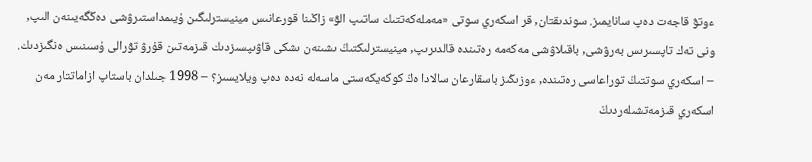ءوتۋ قاجەت دەپ سانايمىز. سوندىقتان, قر اسكەري سوتى «مەملەكەتتىك ساتىپ الۋ» زاڭىنا قورعانىس مينيسترلىگىن ۇيىمداستىرۋشى دەڭگەيىنەن الىپ, ونى تەك تاپسىرىس بەرۋشى, باقىلاۋشى مەكەمە رەتىندە قالدىرىپ, مينيسترلىكتىڭ ىشىنەن ىشكى قاۋىپسىزدىك قىزمەتىن قۇرۋ تۋرالى ۇسىنىس ەنگىزدىك. – اسكەري سوتتىڭ توراعاسى رەتىندە, ءوزىڭىز باسقارعان سالادا ەڭ كوكەيكەستى ماسەلە نەدە دەپ ويلايسىز؟ – 1998 جىلدان باستاپ ازاماتتار مەن اسكەري قىزمەتشىلەردىڭ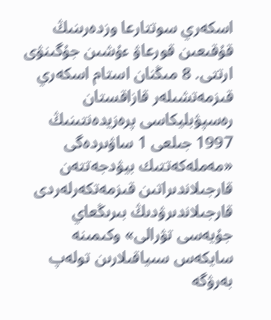اسكەري سوتتارعا وزدەرىنىڭ قۇقىعىن قورعاۋ ءۇشىن جۇگىنۋى ارتتى. 8 مىڭنان استام اسكەري قىزمەتشىلەر قازاقستان رەسپۋبليكاسى پرەزيدەنتىنىڭ 1997 جىلعى 1 ساۋىردەگى «مەملەكەتتىك بيۋدجەتتەن قارجىلاندىراتىن قىزمەتكەرلەردى قارجىلاندىرۋدىڭ بىرىڭعاي جۇيەسى تۋرالى» وكىمىنە سايكەس سىياقىلارىن تولەپ بەرۋگە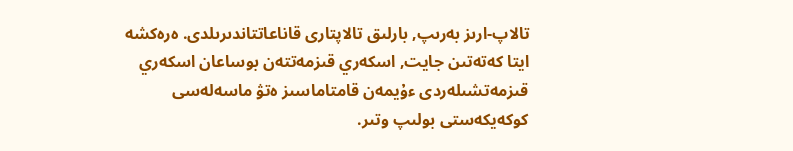تالاپ-ارىز بەرىپ, بارلىق تالاپتارى قاناعاتتاندىرىلدى. ەرەكشە ايتا كەتەتىن جايت, اسكەري قىزمەتتەن بوساعان اسكەري قىزمەتشىلەردى ءۇيمەن قامتاماسىز ەتۋ ماسەلەسى كوكەيكەستى بولىپ وتىر.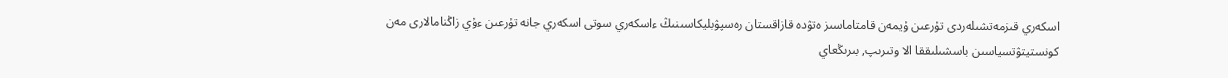اسكەري قىزمەتشىلەردى تۇرعىن ۇيمەن قامتاماسىز ەتۋدە قازاقستان رەسپۋبليكاسىنىڭ ءاسكەري سوتى اسكەري جانە تۇرعىن ءۇي زاڭنامالارى مەن كونستيتۋتسياسىن باسشىلىققا الا وتىرىپ, بىرىڭعاي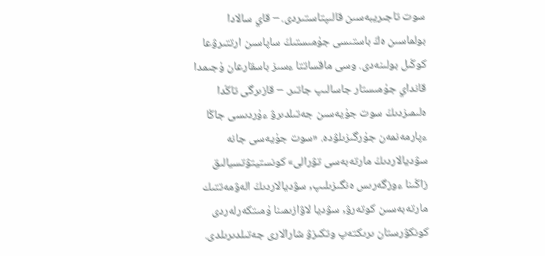سوت تاجىريبەسىن قالىپتاستىردى. – قاي سالادا بولماسىن ەڭ باستىسى جۇمىستىڭ ساپاسىن ارتتىرۋعا كوڭىل بولىنەدى. وسى ماقساتتا ءسىز باسقارعان ۇجىمدا قانداي جۇمىستار جاسالىپ جاتىر. – قازىرگى تاڭدا ەلىمىزدىڭ سوت جۇيەسىن جەتىلدىرۋ ءۇردىسى جاڭا ءپارمەنمەن جۇرگىزىلۋدە. «سوت جۇيەسى جانە سۋديالاردىڭ مارتەبەسى تۋرالى» كونستيتۋتسيالىق زاڭىنا ءوزگەرىس ەنگىزىلىپ, سۋديالاردىڭ الەۋمەتتىك مارتەبەسىن كوتەرۋ, سۋديا لاۋازىمىنا ۇمىتكەرلەردى كونكۋرستان ىرىكتەپ وتكىزۋ شارالارى جەتىلدىرىلدى.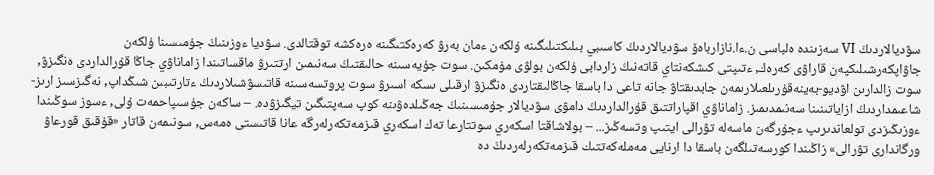سۋديالاردىڭ VI سەزىندە ەلباسى ن.ءا.نازارباەۆ سۋديالاردىڭ كاسىبي بىلىكتىلىگىنە ۇلكەن ءمان بەرۋ كەرەكتىگىنە ەرەكشە توقتالدى. سۋديا ءوزىنىڭ جۇمىسىنا ۇلكەن جاۋاپكەرشىلىكپەن قاراۋى كەرەك, ءتىپتى كىشكەنتاي قاتەنىڭ زاردابى ۇلكەن بولۋى مۇمكىن. سوت جۇيەسىنە حالىقتىڭ سەنىمىن ارتتىرۋ ماقساتىندا زاماناۋي جاڭا قۇرالداردى ەنگىزۋ, سوت زالدارىن اۋديو-بەينەقۇرىلعىلارىمەن جابدىقتاۋ جانە تاعى دا باسقا جاڭالىقتاردى ەنگىزۋ ارقىلى ىسكە اسىرۋ سوت پروتسەسىنە قاتىسۋشىلاردىڭ ءتارتىبىن شىڭداپ, نەگىزسىز ارىز-شاعىمداردىڭ ازاياتىنىنا سەنىمدىمىز. زاماناۋي اقپاراتتىق قۇرالداردىڭ دامۋى سۋديالار جۇمىسىنىڭ جەڭىلدەۋىنە كوپ سەپتىگىن تيگىزۋدە. – ساكەن جۇسىپاحمەت ۇلى, ءسوز سوڭىندا ءوزىڭىزدى تولعاندىرىپ ءجۇرگەن ماسەلە تۋرالى ايتىپ وتسەڭىز... – بولاشاقتا اسكەري سوتتارعا تەك اسكەري قىزمەتكەرلەرگە عانا قاتىستى ەمەس, سونىمەن قاتار «قۇقىق قورعاۋ ورگاندارى تۋرالى» زاڭىندا كورسەتىلگەن باسقا دا ارنايى مەملەكەتتىك قىزمەتكەرلەردىڭ دە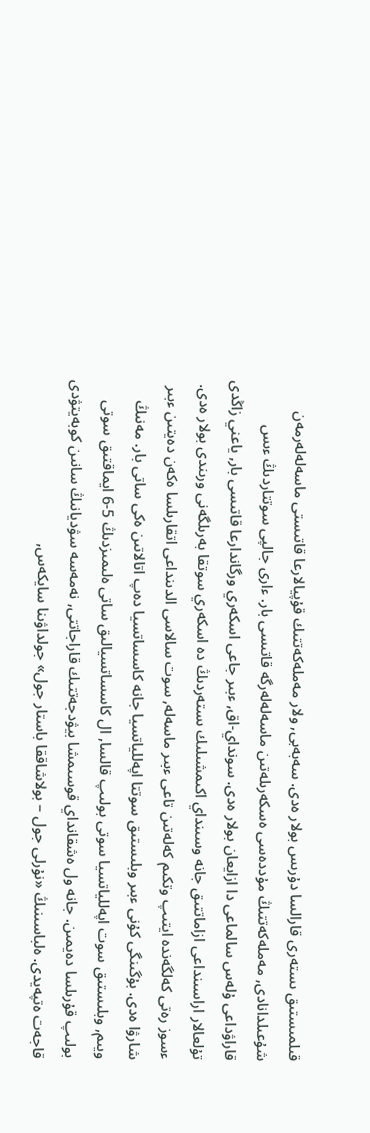قىلمىستىق ىستەرى قارالسا دۇرىس بولار ەدى. سەبەبى, ولار مەملەكەتتىك قۇپيالارعا قاتىستى ماسەلەلەرمەن شۇعىلدانادى, مەملەكەتتىڭ مۇددەسى ەسكەرىلەتىن ماسەلەلەرگە قاتىسى بار. ءارى جالپى سوتتاردىڭ ءىس قاراۋداعى ۇلەس سالماعى دا ازايعان بولار ەدى. سونداي-اق, ءبىر جاعى اسكەري ورگاندارعا قاتىسى بار, ياعني زاڭدى تۇلعالار اراسىنداعى ازاماتتىق جانە وسىنداي اكىمشىلىك ىستەردىڭ دە اسكەري سوتقا بەرىلگەنى ورىندى بولار ەدى. ءسوز رەتى كەلگەندە ايتىپ وتكىم كەلەتىن تاعى ءبىر ماسەلە, سوت سالاسى الدىنداعى اتقارىلسا ەكەن دەيتىن ءبىر شارۋا ەدى. بۇگىنگى كۇنى ءبىر وبلىستىق سوتتا اپەللياتسيا جانە كاسساتسيا دەپ اتالاتىن ەكى ساتى بار. مەنىڭ ويىم, وبلىستىق سوت اپەللياتسيا سوتى بولىپ قالسا, ال كاسساتسيالىق ساتى ەلىمىزدىڭ 5-6 ايماقتىق سوتى بولىپ قۇرىلسا دەيمىن. جانە ول ەشقانداي قوسىمشا بيۋدجەتتىك قاراجاتتى, نەمەسە سۋديانىڭ سانىن كوبەيتۋدى قاجەت ەتپەيدى. ەلباسىنىڭ «نۇرلى جول – بولاشاققا باستار جول» جولداۋىنا سايكەس,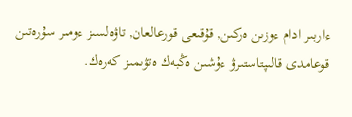ءاربىر ادام ءوزىن ەركىن, قۇقىعى قورعالعان, تاۋەلسىز ءومىر سۇرەتىن قوعامدى قالىپتاستىرۋ ءۇشىن ەڭبەك ەتۋىمىز كەرەك.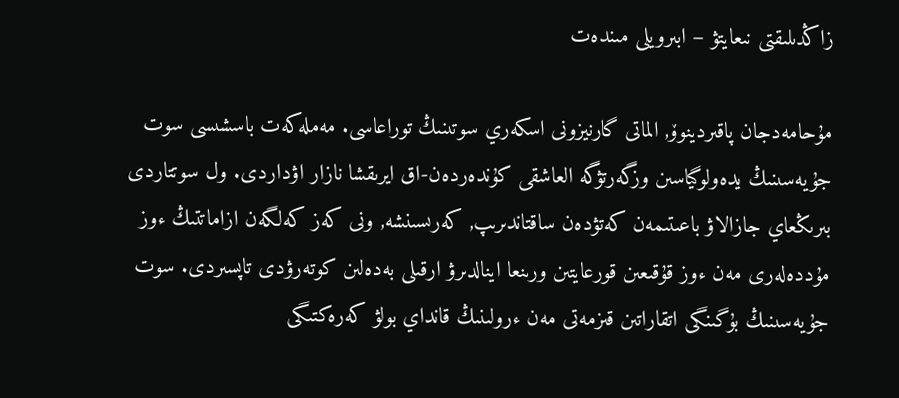زاڭدىلىقتى نىعايتۋ – ابىرويلى مىندەت

مۇحامەدجان پاقىردينوۆ, الماتى گارنيزونى اسكەري سوتىنىڭ توراعاسى. مەملەكەت باسشىسى سوت جۇيەسىنىڭ يدەولوگياسىن وزگەرتۋگە العاشقى كۇندەردەن-اق ايرىقشا نازار اۋداردى. ول سوتتاردى بىرىڭعاي جازالاۋ باعىتىمەن كەتۋدەن ساقتاندىرىپ, كەرىسىنشە, ونى كەز كەلگەن ازاماتتىڭ ءوز مۇددەلەرى مەن ءوز قۇقىعىن قورعايتىن ورىنعا اينالدىرۋ ارقىلى بەدەلىن كوتەرۋدى تاپسىردى. سوت جۇيەسىنىڭ بۇگىنگى اتقاراتىن قىزمەتى مەن ءرولىنىڭ قانداي بولۋ كەرەكتىگى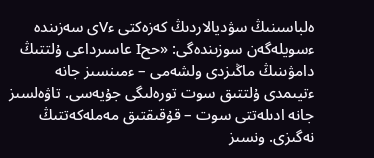ەلباسىنىڭ سۋديالاردىڭ كەزەكتى ءVى سەزىندە ءسويلەگەن سوزىندەگى: «ححI عاسىرداعى ۇلتتىڭ دامۋىنىڭ ماڭىزدى ولشەمى – ءمىنسىز جانە ءتيىمدى ۇلتتىق سوت تورەلىگى جۇيەسى. تاۋەلسىز جانە ادىلەتتى سوت – قۇقىقتىق مەملەكەتتىڭ نەگىزى. ونسىز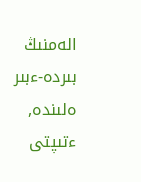الەمنىڭ بىردە-ءبىر ەلىندە, ءتىپتى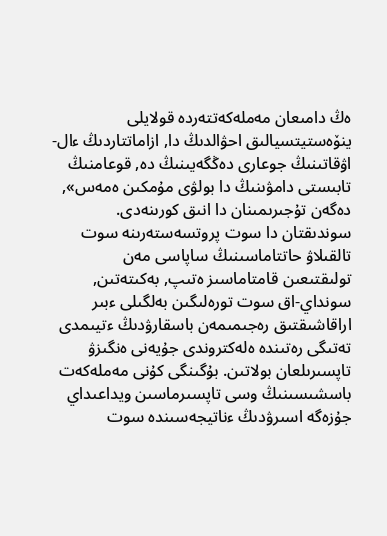ەڭ دامىعان مەملەكەتتەردە قولايلى ينۆەستيتسيالىق احۋالدىڭ دا, ازاماتتاردىڭ ءال-اۋقاتىنىڭ جوعارى دەڭگەيىنىڭ دە, قوعامنىڭ تابىستى دامۋىنىڭ دا بولۋى مۇمكىن ەمەس», دەگەن تۇجىرىمىنان دا انىق كورىنەدى. سوندىقتان دا سوت پروتسەستەرىنە سوت تالقىلاۋ حاتتاماسىنىڭ ساپاسى مەن تولىقتىعىن قامتاماسىز ەتىپ, بەكىتەتىن, سونداي-اق سوت تورەلىگىن بەلگىلى ءبىر اراقاشىقتىق رەجىمىمەن باسقارۋدىڭ ءتيىمدى تەتىگى رەتىندە ەلەكتروندى جۇيەنى ەنگىزۋ تاپسىرىلعان بولاتىن. بۇگىنگى كۇنى مەملەكەت باسشىسىنىڭ وسى تاپسىرماسىن ويداعىداي جۇزەگە اسىرۋدىڭ ءناتيجەسىندە سوت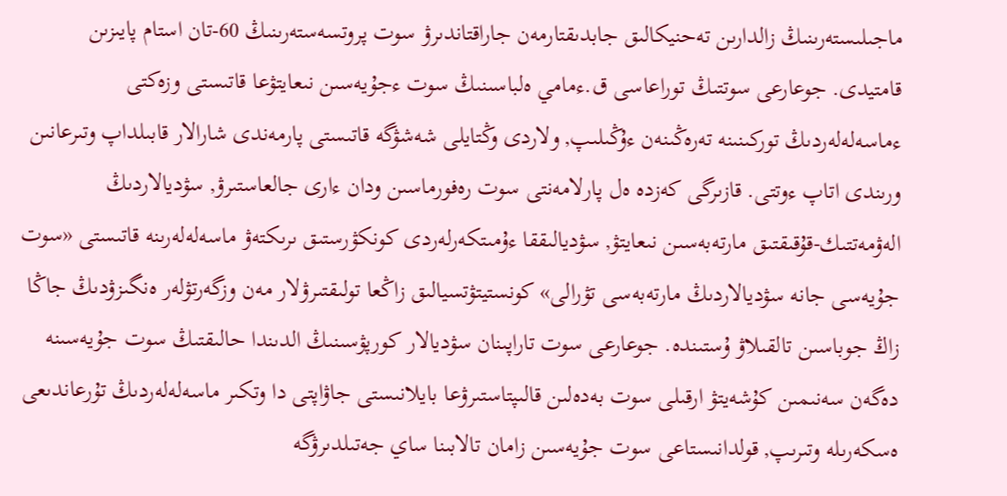ماجىلىستەرىنىڭ زالدارىن تەحنيكالىق جابدىقتارمەن جاراقتاندىرۋ سوت پروتسەستەرىنىڭ 60-تان استام پايىزىن قامتيدى. جوعارعى سوتتىڭ توراعاسى ق.ءمامي ەلباسىنىڭ سوت ءجۇيەسىن نىعايتۋعا قاتىستى وزەكتى ءماسەلەلەردىڭ توركىنىنە تەرەڭىنەن ءۇڭىلىپ, ولاردى وڭتايلى شەشۋگە قاتىستى پارمەندى شارالار قابىلداپ وتىرعانىن ورىندى اتاپ ءوتتى. قازىرگى كەزدە ەل پارلامەنتى سوت رەفورماسىن ودان ءارى جالعاستىرۋ, سۋديالاردىڭ الەۋمەتتىك-قۇقىقتىق مارتەبەسىن نىعايتۋ, سۋديالىققا ءۇمىتكەرلەردى كونكۋرستىق ىرىكتەۋ ماسەلەلەرىنە قاتىستى «سوت جۇيەسى جانە سۋديالاردىڭ مارتەبەسى تۋرالى» كونستيتۋتسيالىق زاڭعا تولىقتىرۋلار مەن وزگەرتۋلەر ەنگىزۋدىڭ جاڭا زاڭ جوباسىن تالقىلاۋ ۇستىندە. جوعارعى سوت تاراپىنان سۋديالار كورپۋسىنىڭ الدىندا حالىقتىڭ سوت جۇيەسىنە دەگەن سەنىمىن كۇشەيتۋ ارقىلى سوت بەدەلىن قالىپتاستىرۋعا بايلانىستى جاۋاپتى دا وتكىر ماسەلەلەردىڭ تۇرعاندىعى ەسكەرىلە وتىرىپ, قولدانىستاعى سوت جۇيەسىن زامان تالابىنا ساي جەتىلدىرۋگە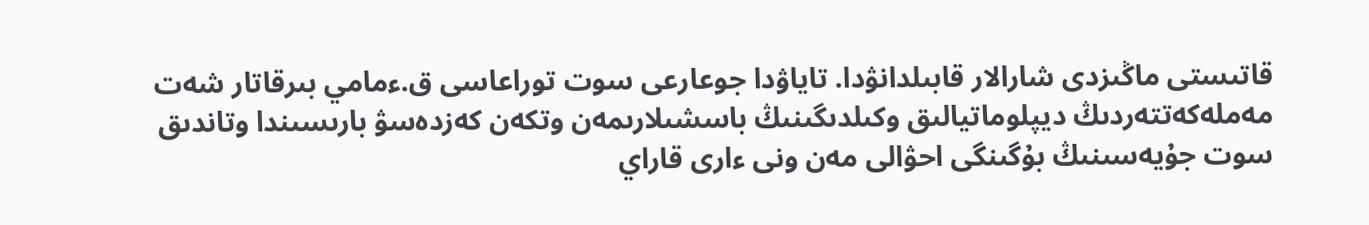قاتىستى ماڭىزدى شارالار قابىلدانۋدا. تاياۋدا جوعارعى سوت توراعاسى ق.ءمامي بىرقاتار شەت مەملەكەتتەردىڭ ديپلوماتيالىق وكىلدىگىنىڭ باسشىلارىمەن وتكەن كەزدەسۋ بارىسىندا وتاندىق سوت جۇيەسىنىڭ بۇگىنگى احۋالى مەن ونى ءارى قاراي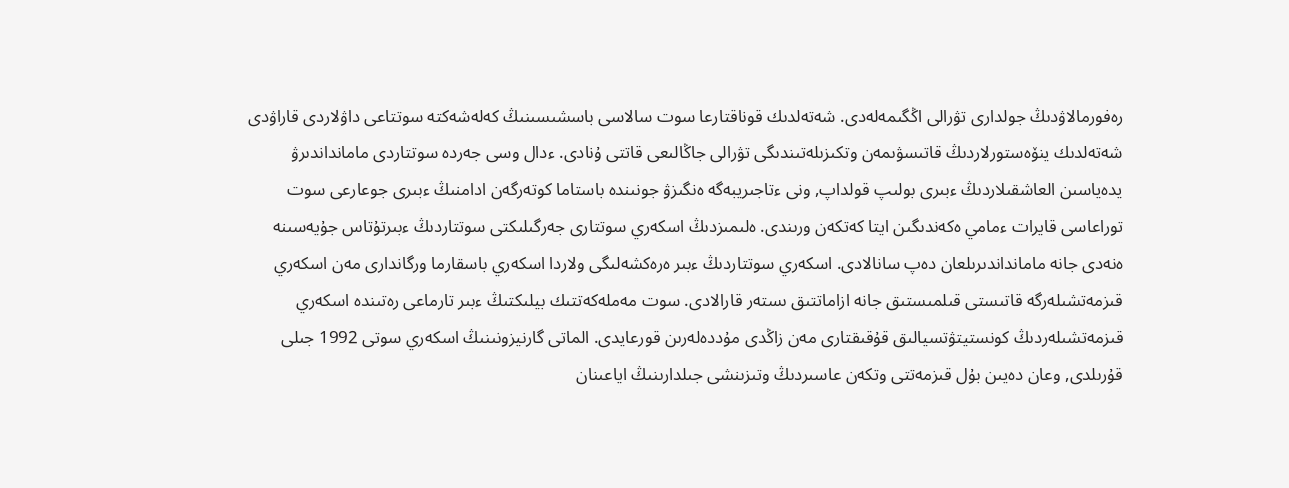رەفورمالاۋدىڭ جولدارى تۋرالى اڭگىمەلەدى. شەتەلدىك قوناقتارعا سوت سالاسى باسشىسىنىڭ كەلەشەكتە سوتتاعى داۋلاردى قاراۋدى شەتەلدىك ينۆەستورلاردىڭ قاتىسۋىمەن وتكىزىلەتىندىگى تۋرالى جاڭالىعى قاتتى ۇنادى. ءدال وسى جەردە سوتتاردى مامانداندىرۋ يدەياسىن العاشقىلاردىڭ ءبىرى بولىپ قولداپ, ونى ءتاجىريبەگە ەنگىزۋ جونىندە باستاما كوتەرگەن ادامنىڭ ءبىرى جوعارعى سوت توراعاسى قايرات ءمامي ەكەندىگىن ايتا كەتكەن ورىندى. ەلىمىزدىڭ اسكەري سوتتارى جەرگىلىكتى سوتتاردىڭ ءبىرتۇتاس جۇيەسىنە ەنەدى جانە مامانداندىرىلعان دەپ سانالادى. اسكەري سوتتاردىڭ ءبىر ەرەكشەلىگى ولاردا اسكەري باسقارما ورگاندارى مەن اسكەري قىزمەتشىلەرگە قاتىستى قىلمىستىق جانە ازاماتتىق ىستەر قارالادى. سوت مەملەكەتتىك بيلىكتىڭ ءبىر تارماعى رەتىندە اسكەري قىزمەتشىلەردىڭ كونستيتۋتسيالىق قۇقىقتارى مەن زاڭدى مۇددەلەرىن قورعايدى. الماتى گارنيزونىنىڭ اسكەري سوتى 1992 جىلى قۇرىلدى, وعان دەيىن بۇل قىزمەتتى وتكەن عاسىردىڭ وتىزىنشى جىلدارىنىڭ اياعىنان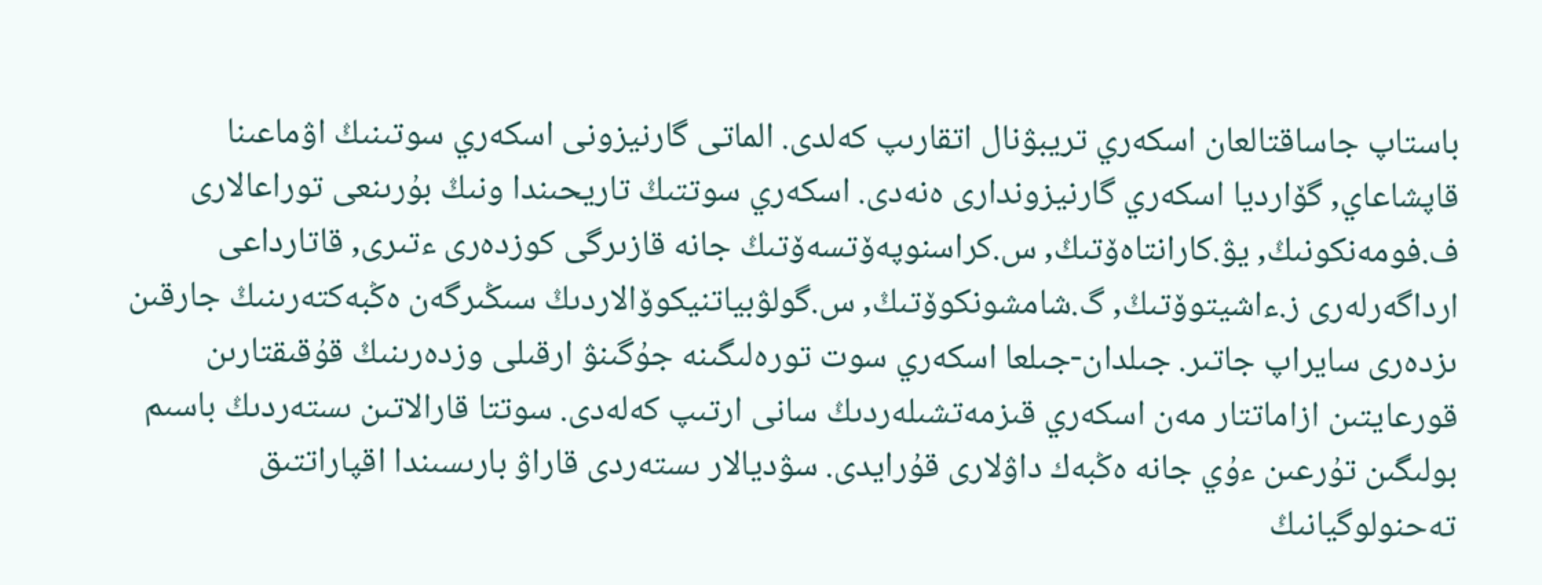باستاپ جاساقتالعان اسكەري تريبۋنال اتقارىپ كەلدى. الماتى گارنيزونى اسكەري سوتىنىڭ اۋماعىنا قاپشاعاي, گۆارديا اسكەري گارنيزوندارى ەنەدى. اسكەري سوتتىڭ تاريحىندا ونىڭ بۇرىنعى توراعالارى ف.فومەنكونىڭ, يۋ.كارانتاەۆتىڭ, س.كراسنوپەۆتسەۆتىڭ جانە قازىرگى كوزدەرى ءتىرى, قاتارداعى ارداگەرلەرى ز.ءاشيتوۆتىڭ, گ.شامشونكوۆتىڭ, س.گولۋبياتنيكوۆالاردىڭ سىڭىرگەن ەڭبەكتەرىنىڭ جارقىن ىزدەرى سايراپ جاتىر. جىلدان-جىلعا اسكەري سوت تورەلىگىنە جۇگىنۋ ارقىلى وزدەرىنىڭ قۇقىقتارىن قورعايتىن ازاماتتار مەن اسكەري قىزمەتشىلەردىڭ سانى ارتىپ كەلەدى. سوتتا قارالاتىن ىستەردىڭ باسىم بولىگىن تۇرعىن ءۇي جانە ەڭبەك داۋلارى قۇرايدى. سۋديالار ىستەردى قاراۋ بارىسىندا اقپاراتتىق تەحنولوگيانىڭ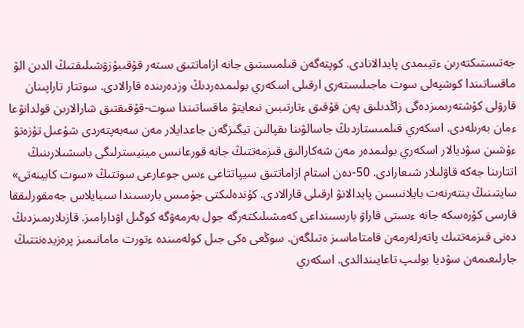جەتىستىكتەرىن ءتيىمدى پايدالانادى. كوپتەگەن قىلمىستىق جانە ازاماتتىق ىستەر قۇقىبۇزۋشىلىقتىڭ الدىن الۋ ماقساتىندا كوشپەلى سوت ماجىلىستەرى ارقىلى اسكەري بولىمدەردىڭ وزدەرىندە قارالادى. سوتتار تاراپىنان قارۋلى كۇشتەرىمىزدەگى زاڭدىلىق پەن قۇقىق ءتارتىبىن نىعايتۋ ماقساتىندا سوت-قۇقىقتىق شارالارىن قولدانۋعا ءمان بەرىلەدى. اسكەري قىلمىستاردىڭ جاسالۋىنا ىقپالىن تيگىزگەن جاعدايلار مەن سەبەپتەردى شۇعىل تۇزەتۋ ءۇشىن سۋديالار اسكەري بولىمدەر مەن شەكارالىق قىزمەتتىڭ جانە قورعانىس مينيسترلىگى باسشىلارىنىڭ اتتارىنا جەكە قاۋلىلار شىعارادى. 50-دەن استام ازاماتتىق سيپاتتاعى ءىس جوعارعى سوتتىڭ «سوت كابينەتى» سايتىنىڭ ينتەرنەت بايلانىسىن پايدالانۋ ارقىلى قارالادى. كۇندەلىكتى جۇمىس بارىسىندا سىبايلاس جەمقورلىققا قارسى كۇرەسكە جانە ءىستى قاراۋ بارىسىنداعى كەمشىلىكتەرگە جول بەرمەۋگە كوڭىل اۋدارامىز. قازىلارىمىزدىڭ دەنى قىزمەتتىك پاتەرلەرمەن قامتاماسىز ەتىلگەن. سوڭعى ەكى جىل كولەمىندە ءتورت مامانىمىز پرەزيدەنتتىڭ جارلىعىمەن سۋديا بولىپ تاعايىندالدى. اسكەري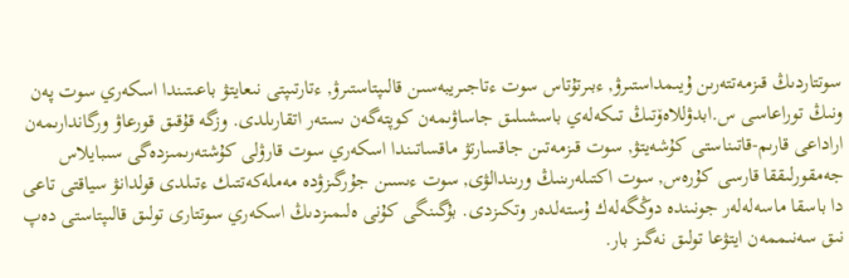سوتتاردىڭ قىزمەتتەرىن ۇيىمداستىرۋ, ءبىرتۇتاس سوت ءتاجىريبەسىن قالىپتاستىرۋ, ءتارتىپتى نىعايتۋ باعىتىندا اسكەري سوت پەن ونىڭ توراعاسى س.ابدۋللاەۆتىڭ تىكەلەي باسشىلىق جاساۋىمەن كوپتەگەن ىستەر اتقارىلدى. وزگە قۇقىق قورعاۋ ورگاندارىمەن اراداعى قارىم-قاتىناستى كۇشەيتۋ, سوت قىزمەتىن جاقسارتۋ ماقساتىندا اسكەري سوت قارۋلى كۇشتەرىمىزدەگى سىبايلاس جەمقورلىققا قارسى كۇرەس, سوت اكتىلەرىنىڭ ورىندالۋى, سوت ءىسىن جۇرگىزۋدە مەملەكەتتىك ءتىلدى قولدانۋ سياقتى تاعى دا باسقا ماسەلەلەر جونىندە دوڭگەلەك ۇستەلدەر وتكىزدى. بۇگىنگى كۇنى ەلىمىزدىڭ اسكەري سوتتارى تولىق قالىپتاستى دەپ نىق سەنىممەن ايتۋعا تولىق نەگىز بار.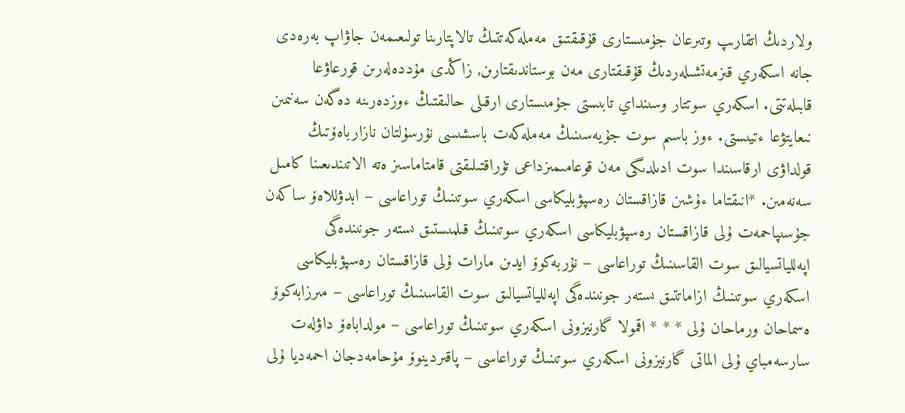ولاردىڭ اتقارىپ وتىرعان جۇمىستارى قۇقىقتىق مەملەكەتتىڭ تالاپتارىنا تولىعىمەن جاۋاپ بەرەدى جانە اسكەري قىزمەتشىلەردىڭ قۇقىقتارى مەن بوستاندىقتارىن, زاڭدى مۇددەلەرىن قورعاۋعا قابىلەتتى. اسكەري سوتتار وسىنداي تابىستى جۇمىستارى ارقىلى حالىقتىڭ ءوزدەرىنە دەگەن سەنىمىن نىعايتۋعا ءتيىستى. ءوز باسىم سوت جۇيەسىنىڭ مەملەكەت باسشىسى نۇرسۇلتان نازارباەۆتىڭ قولداۋى ارقاسىندا سوت ادىلدىگى مەن قوعامىمىزداعى تۇراقتىلىقتى قامتاماسىز ەتە الاتىندىعىنا كامىل سەنەمىن. *انىقتاما ءۇشىن قازاقستان رەسپۋبليكاسى اسكەري سوتىنىڭ توراعاسى – ابدۋللاەۆ ساكەن جۇسىپاحمەت ۇلى قازاقستان رەسپۋبليكاسى اسكەري سوتىنىڭ قىلمىستىق ىستەر جونىندەگى اپەللياتسيالىق سوت القاسىنىڭ توراعاسى – نۇربەكوۆ ايدىن مارات ۇلى قازاقستان رەسپۋبليكاسى اسكەري سوتىنىڭ ازاماتتىق ىستەر جونىندەگى اپەللياتسيالىق سوت القاسىنىڭ توراعاسى – مىرزابەكوۆ ەسماحان ورماحان ۇلى * * * اقمولا گارنيزونى اسكەري سوتىنىڭ توراعاسى – مولداباەۆ داۋلەت سارسەمباي ۇلى الماتى گارنيزونى اسكەري سوتىنىڭ توراعاسى – پاقىردينوۆ مۇحامەدجان احمەديا ۇلى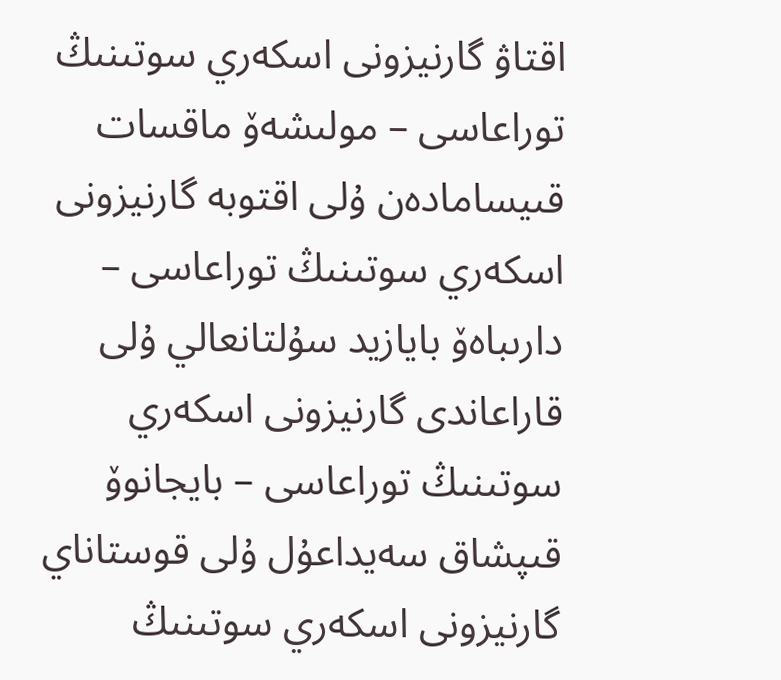اقتاۋ گارنيزونى اسكەري سوتىنىڭ توراعاسى – مولىشەۆ ماقسات قىيسامادەن ۇلى اقتوبە گارنيزونى اسكەري سوتىنىڭ توراعاسى – دارىباەۆ بايازيد سۇلتانعالي ۇلى قاراعاندى گارنيزونى اسكەري سوتىنىڭ توراعاسى – بايجانوۆ قىپشاق سەيداعۇل ۇلى قوستاناي گارنيزونى اسكەري سوتىنىڭ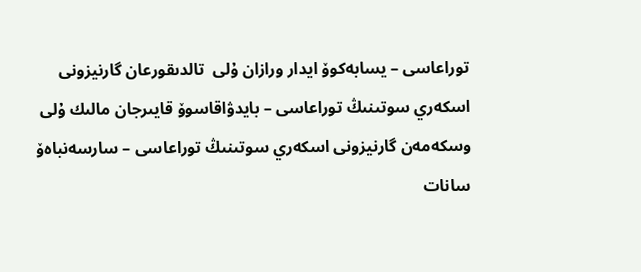توراعاسى – يسابەكوۆ ايدار ورازان ۇلى  تالدىقورعان گارنيزونى اسكەري سوتىنىڭ توراعاسى – بايدۋاقاسوۆ قايىرجان مالىك ۇلى وسكەمەن گارنيزونى اسكەري سوتىنىڭ توراعاسى – سارسەنباەۆ سانات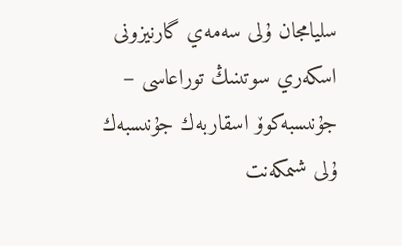سليامجان ۇلى سەمەي گارنيزونى اسكەري سوتىنىڭ توراعاسى – جۇنىسبەكوۆ اسقاربەك جۇنىسبەك ۇلى شىمكەنت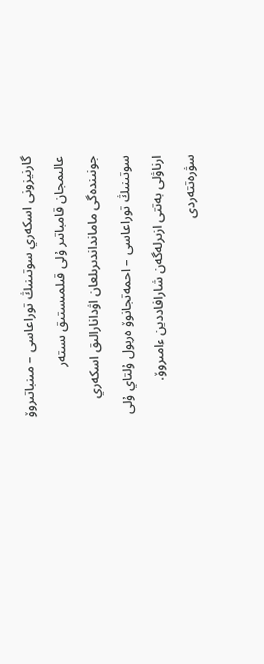گارنيزونى اسكەري سوتىنىڭ توراعاسى – مىنباتىروۆ عالىمجان قامباتىر ۇلى قىلمىستىق ىستەر جونىندەگى مامانداندىرىلعان اۋدانارالىق اسكەري سوتىنىڭ توراعاسى – احمەتجانوۆ ەربول ۇلتاي ۇلى ارناۋلى بەتتى ازىرلەگەن شارافاددين ءامىروۆ. سۋرەتتەردى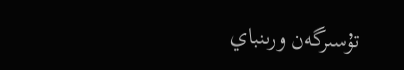تۇسىرگەن ورىنباي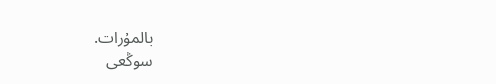بالمۇرات.
سوڭعى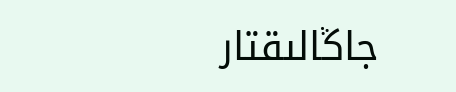جاڭالىقتار